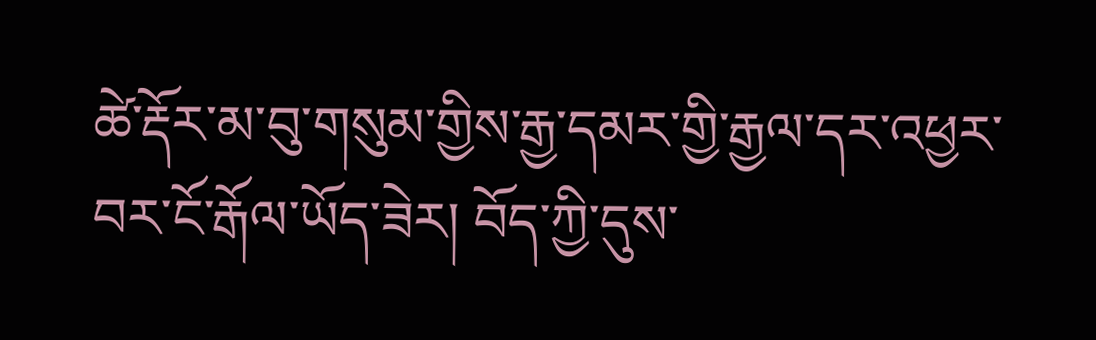ཚེ་རྡོར་མ་བུ་གསུམ་གྱིས་རྒྱ་དམར་གྱི་རྒྱལ་དར་འཕྱར་བར་ངོ་རྒོལ་ཡོད་ཟེར། བོད་ཀྱི་དུས་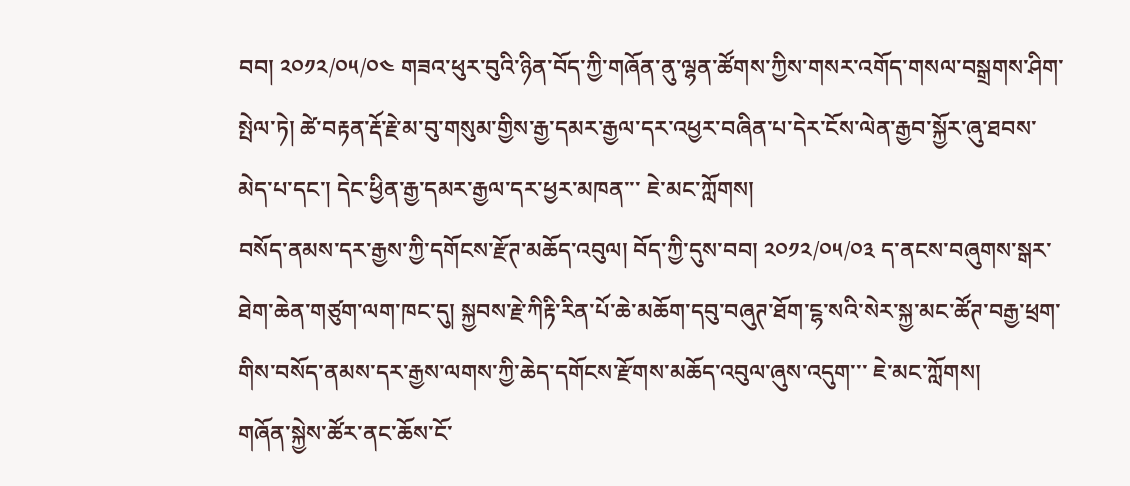བབ། ༢༠༡༢/༠༥/༠༤ གཟའ་ཕུར་བུའི་ཉིན་བོད་ཀྱི་གཞོན་ནུ་ལྷན་ཚོགས་ཀྱིས་གསར་འགོད་གསལ་བསྒྲགས་ཤིག་སྤེལ་ཏེ། ཚེ་བརྟན་རྡོ་རྗེ་མ་བུ་གསུམ་གྱིས་རྒྱ་དམར་རྒྱལ་དར་འཕྱར་བཞིན་པ་དེར་ངོས་ལེན་རྒྱབ་སྐྱོར་ཞུ་ཐབས་མེད་པ་དང་། དེང་ཕྱིན་རྒྱ་དམར་རྒྱལ་དར་ཕྱར་མཁན་་་ ཇེ་མང་ཀློགས།
བསོད་ནམས་དར་རྒྱས་ཀྱི་དགོངས་རྫོཊ་མཆོད་འབུལ། བོད་ཀྱི་དུས་བབ། ༢༠༡༢/༠༥/༠༣ ད་ནངས་བཞུགས་སྒར་ཐེག་ཆེན་གཙུག་ལག་ཁང་དུ། སྐྱབས་རྗེ་ཀིརྟི་རིན་པོ་ཆེ་མཆོག་དབུ་བཞུཊ་ཐོག་ངྷ་སའི་སེར་སྐྱ་མང་ཚོཊ་བརྒྱ་ཕྲག་གིས་བསོད་ནམས་དར་རྒྱས་ལགས་ཀྱི་ཆེད་དགོངས་རྫོགས་མཆོད་འབུལ་ཞུས་འདུག་་་ ཇེ་མང་ཀློགས།
གཞོན་སྐྱེས་ཚོར་ནང་ཆོས་ངོ་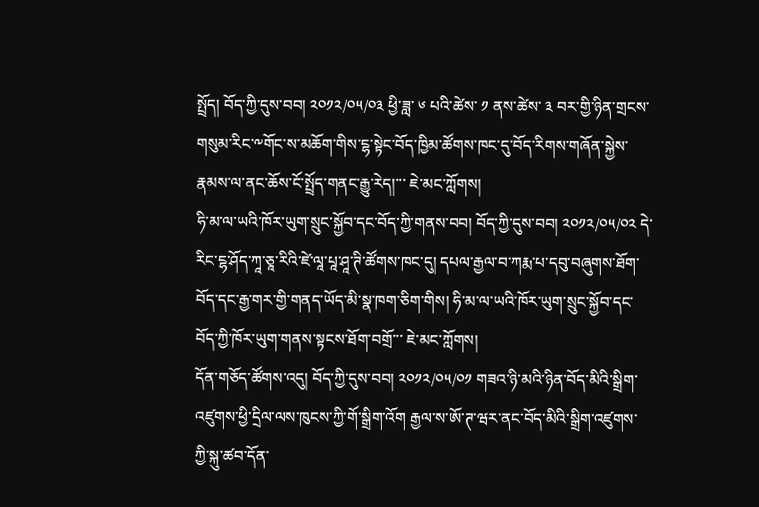སྤྲོད། བོད་ཀྱི་དུས་བབ། ༢༠༡༢/༠༥/༠༣ ཕྱི་ཟླ་ ༦ པའི་ཚེས་ ༡ ནས་ཚེས་ ༣ བར་གྱི་ཉིན་གྲངས་གསུམ་རིང་༸གོང་ས་མཆོག་གིས་ངྷ་སྟེང་བོད་ཁྱིམ་ཚོགས་ཁང་དུ་བོད་རིགས་གཞོན་སྐྱེས་རྣམས་ལ་ནང་ཆོས་ངོ་སྤྲོད་གནང་རྒྱུ་རེད།་་་ ཇེ་མང་ཀློགས།
ཧི་མ་ལ་ཡའི་ཁོར་ཡུག་སྲུང་སྐྱོབ་དང་བོད་ཀྱི་གནས་བབ། བོད་ཀྱི་དུས་བབ། ༢༠༡༢/༠༥/༠༢ དེ་རིང་ངྷ་ཤོད་ཀཱ་ཅཱ་རིའི་ཛེ་ལཱ་པཱ་ཤཱ་ཊི་ཚོགས་ཁང་དུ། དཔལ་རྒྱལ་བ་ཀརྨ་པ་དབུ་བཞུགས་ཐོག་བོད་དང་རྒྱ་གར་གྱི་གནད་ཡོད་མི་སྣ་ཁག་ཅིག་གིས། ཧི་མ་ལ་ཡའི་ཁོར་ཡུག་སྲུང་སྐྱོབ་དང་བོད་ཀྱི་ཁོར་ཡུག་གནས་སྟངས་ཐོག་བགྲོ་་་ ཇེ་མང་ཀློགས།
དོན་གཅོད་ཚོགས་འདུ། བོད་ཀྱི་དུས་བབ། ༢༠༡༢/༠༥/༠༡ གཟའ་ཉི་མའི་ཉིན་བོད་མིའི་སྒྲིག་འཛུགས་ཕྱི་དྲིལ་ལས་ཁུངས་ཀྱི་གོ་སྒྲིག་འོག རྒྱལ་ས་ཨོ་ཊ་ཝར་ནང་བོད་མིའི་སྒྲིག་འཛུགས་ཀྱི་སྐུ་ཚབ་དོན་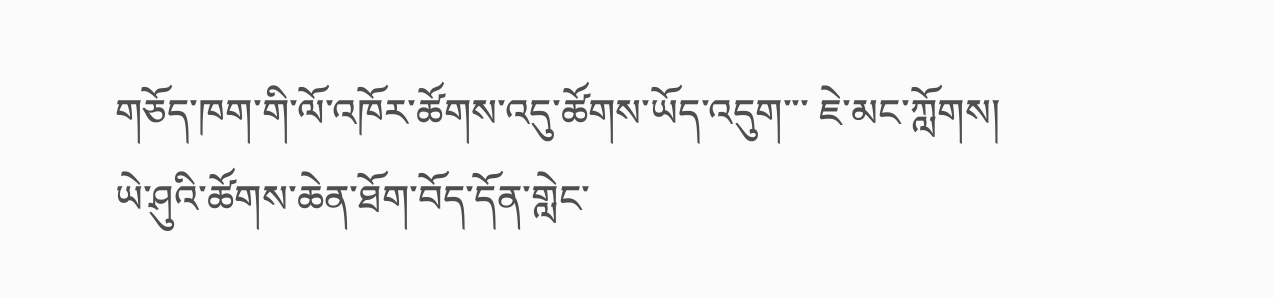གཅོད་ཁག་གི་ལོ་འཁོར་ཚོགས་འདུ་ཚོགས་ཡོད་འདུག་་་ ཇེ་མང་ཀློགས།
ཡེ་ཤུའི་ཚོགས་ཆེན་ཐོག་བོད་དོན་གླེང་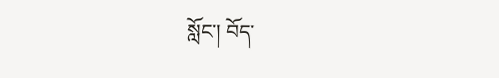སློང་། བོད་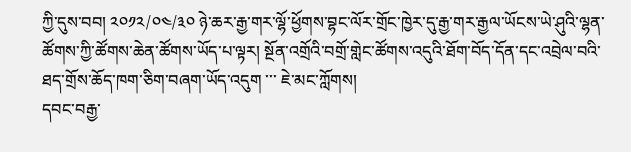ཀྱི་དུས་བབ། ༢༠༡༢/༠༤/༣༠ ཉེ་ཆར་རྒྱ་གར་ལྷོ་ཕྱོགས་བྷང་ལོར་གྲོང་ཁྱེར་དུ་རྒྱ་གར་རྒྱལ་ཡོངས་ཡེ་ཤུའི་ལྷན་ཚོགས་ཀྱི་ཚོགས་ཆེན་ཚོགས་ཡོད་པ་ལྟར། སྔོན་འགྲོའི་བགྲོ་གླེང་ཚོགས་འདུའི་ཐོག་བོད་དོན་དང་འབྲེལ་བའི་ཐད་གྲོས་ཆོད་ཁག་ཅིག་བཞག་ཡོད་འདུག ་་་ ཇེ་མང་ཀློགས།
དབང་བརྒྱ་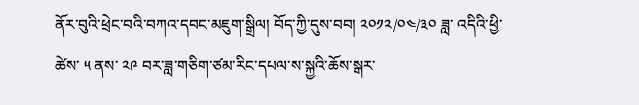ནོར་བུའི་ཕྲེང་བའི་བཀའ་དབང་མཇུག་སྒྲིལ། བོད་ཀྱི་དུས་བབ། ༢༠༡༢/༠༤/༣༠ ཟླ་ འདིའི་ཕྱི་ཚེས་ ༥ ནས་ ༢༩ བར་ཟླ་གཅིག་ཙམ་རིང་དཔལ་ས་སྐྱའི་ཆོས་སྒར་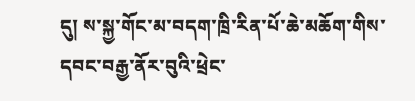དུ། ས་སྐྱ་གོང་མ་བདག་ཁྲི་རིན་པོ་ཆེ་མཆོག་གིས་དབང་བརྒྱ་ནོར་བུའི་ཕྲེང་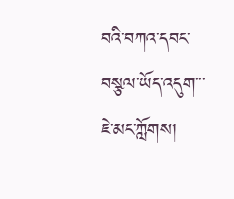བའི་བཀའ་དབང་བསྩལ་ཡོད་འདུག་་་ ཇེ་མང་ཀློགས།